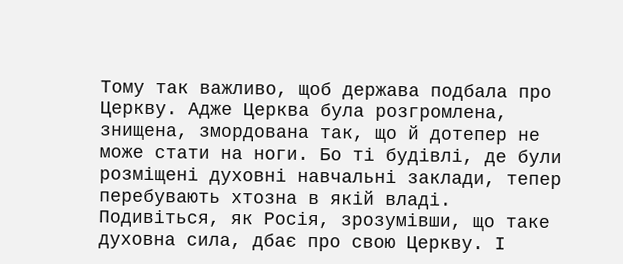Тому так важливо, щоб держава подбала про Церкву. Адже Церква була розгромлена, знищена, змордована так, що й дотепер не може стати на ноги. Бо ті будівлі, де були розміщені духовні навчальні заклади, тепер перебувають хтозна в якій владі.
Подивіться, як Росія, зрозумівши, що таке духовна сила, дбає про свою Церкву. І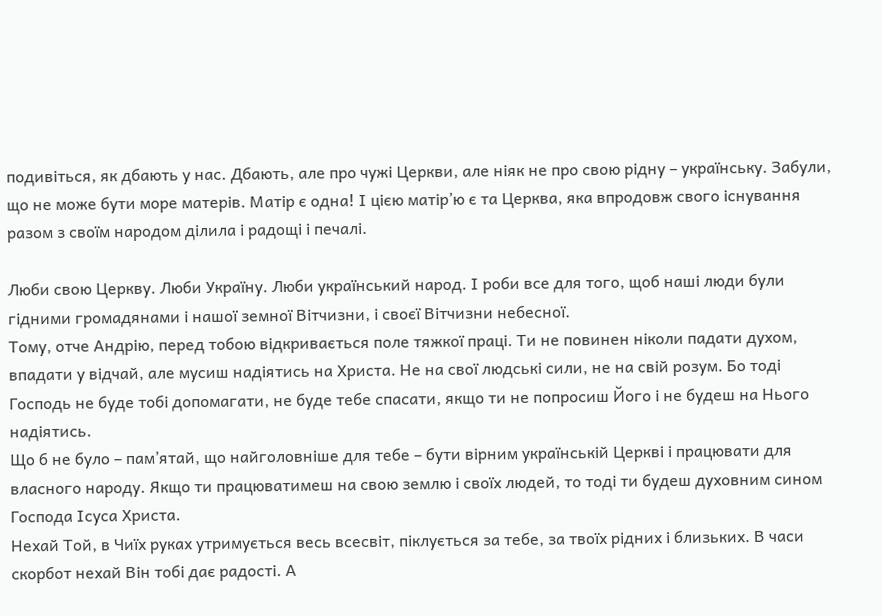подивіться, як дбають у нас. Дбають, але про чужі Церкви, але ніяк не про свою рідну – українську. Забули, що не може бути море матерів. Матір є одна! І цією матір’ю є та Церква, яка впродовж свого існування разом з своїм народом ділила і радощі і печалі.

Люби свою Церкву. Люби Україну. Люби український народ. І роби все для того, щоб наші люди були гідними громадянами і нашої земної Вітчизни, і своєї Вітчизни небесної.
Тому, отче Андрію, перед тобою відкривається поле тяжкої праці. Ти не повинен ніколи падати духом, впадати у відчай, але мусиш надіятись на Христа. Не на свої людські сили, не на свій розум. Бо тоді Господь не буде тобі допомагати, не буде тебе спасати, якщо ти не попросиш Його і не будеш на Нього надіятись.
Що б не було – пам’ятай, що найголовніше для тебе – бути вірним українській Церкві і працювати для власного народу. Якщо ти працюватимеш на свою землю і своїх людей, то тоді ти будеш духовним сином Господа Ісуса Христа.
Нехай Той, в Чиїх руках утримується весь всесвіт, піклується за тебе, за твоїх рідних і близьких. В часи скорбот нехай Він тобі дає радості. А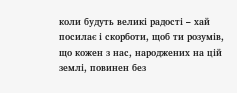коли будуть великі радості – хай посилає і скорботи, щоб ти розумів, що кожен з нас, народжених на цій землі, повинен без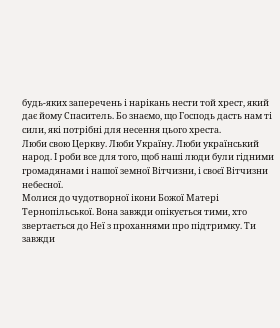будь-яких заперечень і нарікань нести той хрест, який дає йому Спаситель. Бо знаємо, що Господь дасть нам ті сили, які потрібні для несення цього хреста.
Люби свою Церкву. Люби Україну. Люби український народ. І роби все для того, щоб наші люди були гідними громадянами і нашої земної Вітчизни, і своєї Вітчизни небесної.
Молися до чудотворної ікони Божої Матері Тернопільської. Вона завжди опікується тими, хто звертається до Неї з проханнями про підтримку. Ти завжди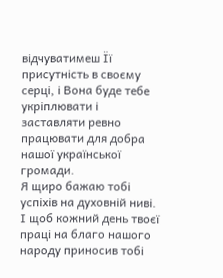відчуватимеш Її присутність в своєму серці, і Вона буде тебе укріплювати і заставляти ревно працювати для добра нашої української громади.
Я щиро бажаю тобі успіхів на духовній ниві. І щоб кожний день твоєї праці на благо нашого народу приносив тобі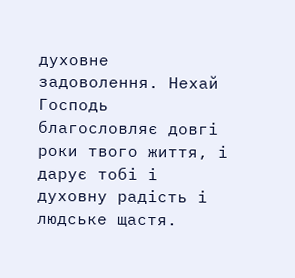духовне задоволення. Нехай Господь благословляє довгі роки твого життя, і дарує тобі і духовну радість і людське щастя.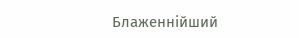Блаженнійший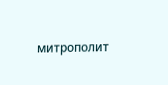митрополит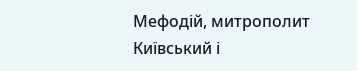Мефодій, митрополит Київський і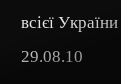всієї України
29.08.10